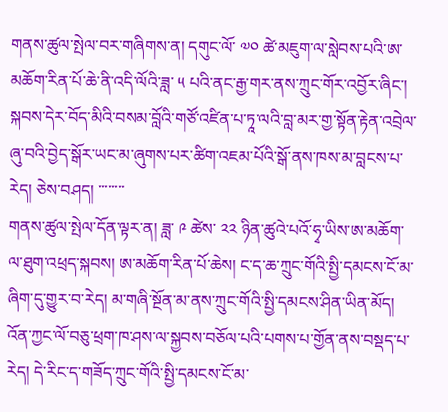གནས་ཚུལ་སྤེལ་བར་གཞིགས་ན། དགུང་ལོ་ ༧༠ ཚེ་མཇུག་ལ་སླེབས་པའི་ཨ་མཆོག་རིན་པོ་ཆེ་ནི་འདི་ལོའི་ཟླ་ ༥ པའི་ནང་རྒྱ་གར་ནས་ཀྲུང་གོར་འབྱོར་ཞིང་། སྐབས་དེར་བོད་མིའི་བསམ་བློའི་གཙོ་འཛིན་པ་ཏཱ་ལའི་བླ་མར་གྱ་སྟོན་རྟེན་འབྲེལ་ཞུ་བའི་བྱེད་སྒོར་ཡང་མ་ཞུགས་པར་ཚིག་འཇམ་པོའི་སྒོ་ནས་ཁས་མ་བླངས་པ་རེད། ཅེས་བཤད། ་་་་་་་་
གནས་ཚུལ་སྤེལ་དོན་ལྟར་ན། ཟླ་ ༩ ཚེས་ ༢༢ ཉིན་ཚུའེ་པའོ་ཧྭ་ཡིས་ཨ་མཆོག་ལ་ཐུག་འཕྲད་སྐབས། ཨ་མཆོག་རིན་པོ་ཆེས། ང་ད་ཆ་ཀྲུང་གོའི་སྤྱི་དམངས་ངོ་མ་ཞིག་དུ་གྱུར་བ་རེད། མ་གཞི་སྔོན་མ་ནས་ཀྲུང་གོའི་སྤྱི་དམངས་ཤིན་ཡིན་མོད། འོན་ཀྱང་ལོ་བཅུ་ཕྲག་ཁ་ཤས་ལ་སྐྱབས་བཅོལ་པའི་པགས་པ་གྱོན་ནས་བསྡད་པ་རེད། དེ་རིང་ད་གཟོད་ཀྲུང་གོའི་སྤྱི་དམངས་ངོ་མ་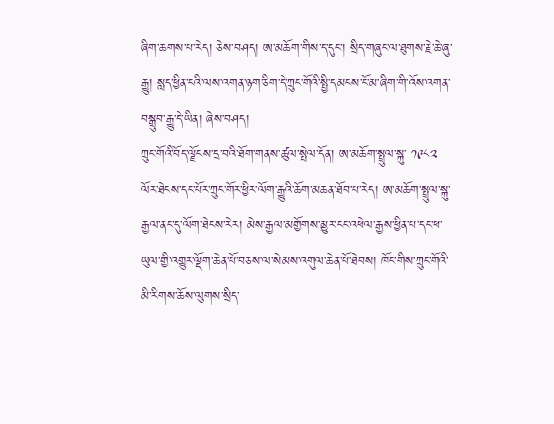ཞིག་ཆགས་པ་རེད། ཅེས་བཤད། ཨ་མཆོག་གིས་ད་དུང་། སྲིད་གཞུང་ལ་ཐུགས་རྗེ་ཆེ་ཞུ་རྒྱུ། སླད་ཕྱིན་ངའི་ལས་འགན་ཉག་ཅིག་དེ་ཀྲུང་གོའི་སྤྱི་དམངས་ངོ་མ་ཞིག་གི་འོས་འགན་བསྒྲུབ་རྒྱུ་དེ་ཡིན། ཞེས་བཤད།
ཀྲུང་གོའི་བོད་ལྗོངས་དྲ་བའི་ཐོག་གནས་ཚུལ་སྤེལ་དོན། ཨ་མཆོག་སྤྲུལ་སྐུ་ ༡༩༨༢ ལོར་ཐེངས་དང་པོར་ཀྲུང་གོར་ཕྱིར་ལོག་རྒྱུའི་ཆོག་མཆན་ཐོབ་པ་རེད། ཨ་མཆོག་སྤྲུལ་སྐུ་རྒྱལ་ནང་དུ་ལོག་ཐེངས་རེར། མེས་རྒྱལ་མགྱོགས་མྱུར་ངང་འཕེལ་རྒྱས་ཕྱིན་པ་དང་ཕ་ཡུལ་གྱི་འགྱུར་ལྡོག་ཆེན་པོ་བཅས་ལ་སེམས་འགུལ་ཆེན་པོ་ཐེབས། ཁོང་གིས་ཀྲུང་གོའི་མི་རིགས་ཆོས་ལུགས་སྲིད་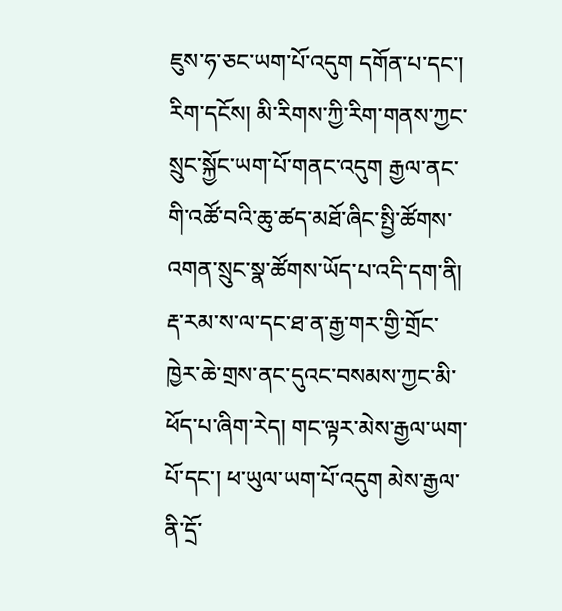ཇུས་ཧ་ཅང་ཡག་པོ་འདུག དགོན་པ་དང་། རིག་དངོས། མི་རིགས་ཀྱི་རིག་གནས་ཀྱང་སྲུང་སྐྱོང་ཡག་པོ་གནང་འདུག རྒྱལ་ནང་གི་འཚོ་བའི་ཆུ་ཚད་མཐོ་ཞིང་སྤྱི་ཚོགས་འགན་སྲུང་སྣ་ཚོགས་ཡོད་པ་འདི་དག་ནི། རྡ་རམ་ས་ལ་དང་ཐ་ན་རྒྱ་གར་གྱི་གྲོང་ཁྱེར་ཆེ་གྲས་ནང་དུའང་བསམས་ཀྱང་མི་ཕོད་པ་ཞིག་རེད། གང་ལྟར་མེས་རྒྱལ་ཡག་པོ་དང་། ཕ་ཡུལ་ཡག་པོ་འདུག མེས་རྒྱལ་ནི་དྲོ་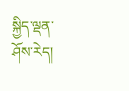སྐྱིད་ལྡན་ཤོས་རེད།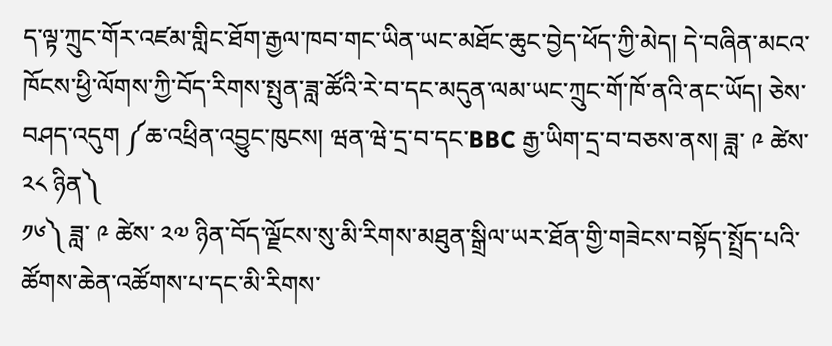ད་ལྟ་ཀྲུང་གོར་འཛམ་གླིང་ཐོག་རྒྱལ་ཁབ་གང་ཡིན་ཡང་མཐོང་ཆུང་བྱེད་ཕོད་ཀྱི་མེད། དེ་བཞིན་མངའ་ཁོངས་ཕྱི་ལོགས་ཀྱི་བོད་རིགས་སྤུན་ཟླ་ཚོའི་རེ་བ་དང་མདུན་ལམ་ཡང་ཀྲུང་གོ་ཁོ་ནའི་ནང་ཡོད། ཅེས་བཤད་འདུག ༼ཆ་འཕྲིན་འབྱུང་ཁུངས། ཝན་ཝེ་དྲ་བ་དང་BBC རྒྱ་ཡིག་དྲ་བ་བཅས་ནས། ཟླ་ ༩ ཚེས་ ༢༨ ཉིན༽
༡༦༽ ཟླ་ ༩ ཚེས་ ༢༧ ཉིན་བོད་ལྗོངས་སུ་མི་རིགས་མཐུན་སྒྲིལ་ཡར་ཐོན་གྱི་གཟེངས་བསྟོད་སྤྲོད་པའི་ཚོགས་ཆེན་འཚོགས་པ་དང་མི་རིགས་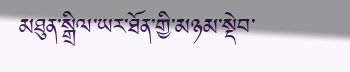མཐུན་སྒྲིལ་ཡར་ཐོན་གྱི་མཉམ་སྡེབ་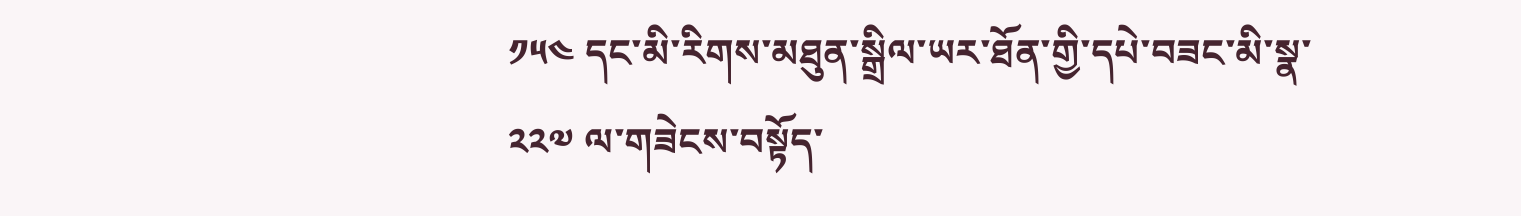༡༥༤ དང་མི་རིགས་མཐུན་སྒྲིལ་ཡར་ཐོན་གྱི་དཔེ་བཟང་མི་སྣ་ ༢༢༧ ལ་གཟེངས་བསྟོད་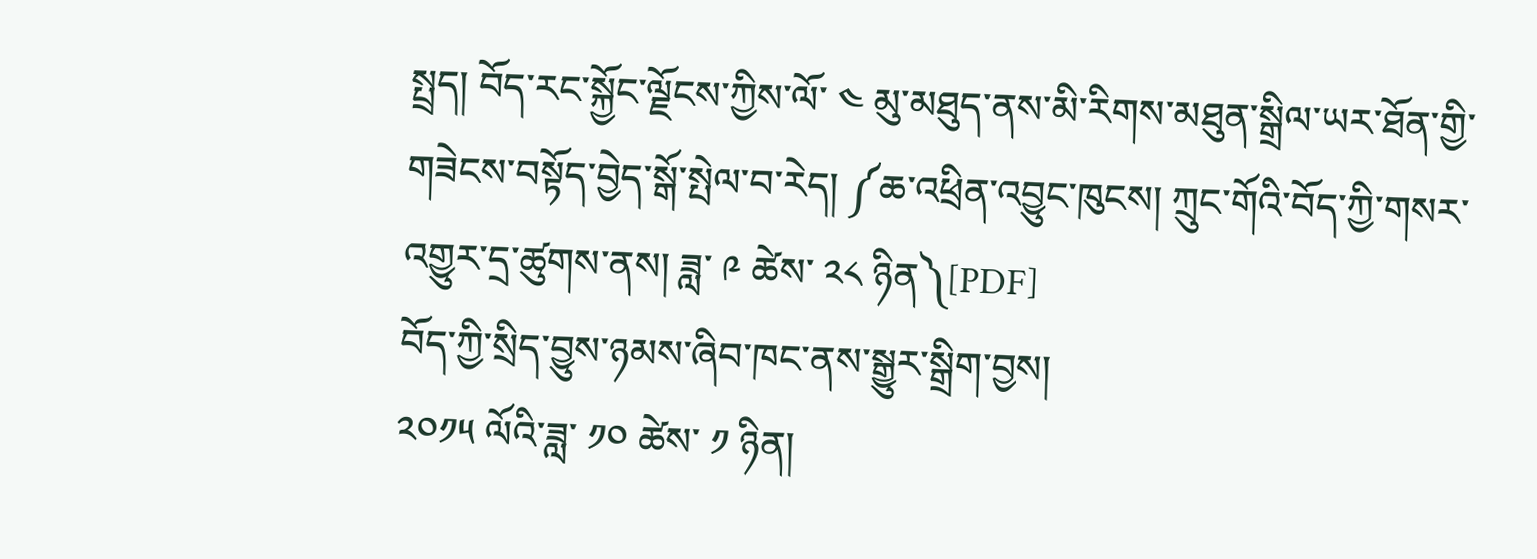སྤྲད། བོད་རང་སྐྱོང་ལྗོངས་ཀྱིས་ལོ་ ༤ མུ་མཐུད་ནས་མི་རིགས་མཐུན་སྒྲིལ་ཡར་ཐོན་གྱི་གཟེངས་བསྟོད་བྱེད་སྒོ་སྤེལ་བ་རེད། ༼ཆ་འཕྲིན་འབྱུང་ཁུངས། ཀྲུང་གོའི་བོད་ཀྱི་གསར་འགྱུར་དྲ་ཚུགས་ནས། ཟླ་ ༩ ཚེས་ ༢༨ ཉིན༽[PDF]
བོད་ཀྱི་སྲིད་བྱུས་ཉམས་ཞིབ་ཁང་ནས་སྒྱུར་སྒྲིག་བྱས།
༢༠༡༥ ལོའི་ཟླ་ ༡༠ ཚེས་ ༡ ཉིན།